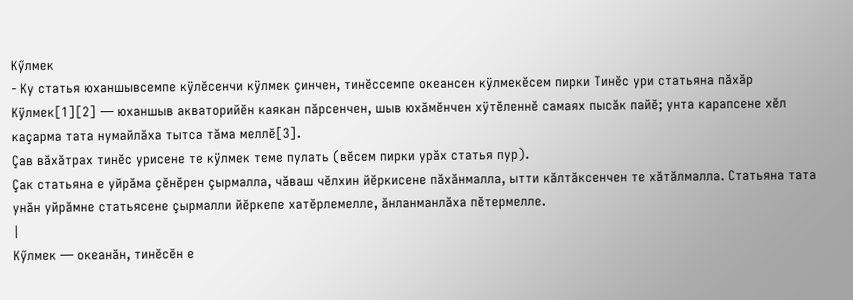Кӳлмек
- Ку статья юханшывсемпе кÿлĕсенчи кÿлмек çинчен, тинĕссемпе океансен кÿлмекĕсем пирки Тинĕс ури статьяна пăхăр
Кÿлмек[1][2] — юханшыв акваторийĕн каякан пăрсенчен, шыв юхăмĕнчен хÿтĕленнĕ самаях пысăк пайĕ; унта карапсене хĕл каçарма тата нумайлăха тытса тăма меллĕ[3].
Çав вăхăтрах тинĕс урисене те кÿлмек теме пулать (вĕсем пирки урăх статья пур).
Çак статьяна е уйрăма çĕнĕрен çырмалла, чăваш чĕлхин йĕркисене пăхăнмалла, ытти кăлтăксенчен те хăтăлмалла. Статьяна тата унăн уйрăмне статьясене çырмалли йĕркепе хатĕрлемелле, ăнланманлăха пĕтермелле.
|
Кӳлмек — океанăн, тинĕсĕн е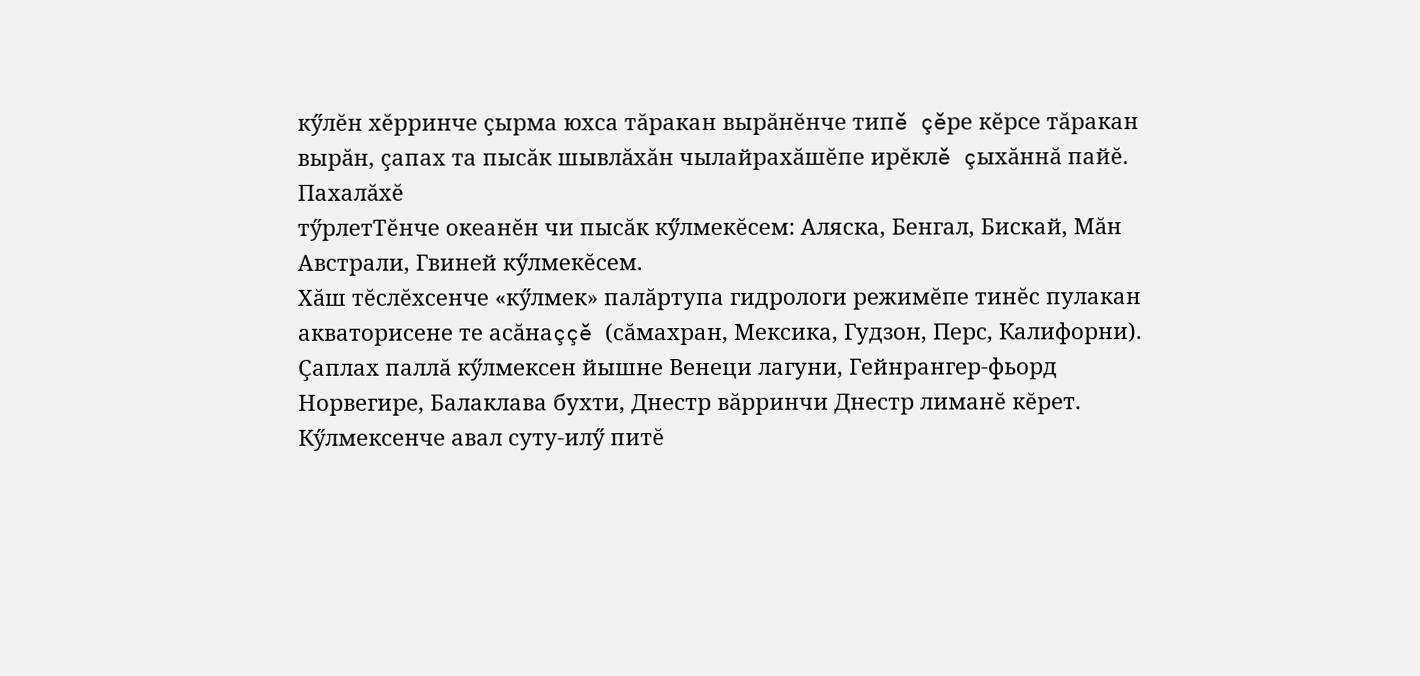кӳлĕн хĕрринче çырма юхса тăракан вырăнĕнче типĕ çĕре кĕрсе тăракан вырăн, çапах та пысăк шывлăхăн чылайрахăшĕпе ирĕклĕ çыхăннă пайĕ.
Пахалăхĕ
тӳрлетТĕнче океанĕн чи пысăк кӳлмекĕсем: Аляска, Бенгал, Бискай, Мăн Австрали, Гвиней кӳлмекĕсем.
Хăш тĕслĕхсенче «кӳлмек» палăртупа гидрологи режимĕпе тинĕс пулакан акваторисене те асăнаççĕ (сăмахран, Мексика, Гудзон, Перс, Калифорни).
Çаплах паллă кӳлмексен йышне Венеци лагуни, Гейнрангер-фьорд Норвегире, Балаклава бухти, Днестр вăрринчи Днестр лиманĕ кĕрет. Кӳлмексенче авал суту-илӳ питĕ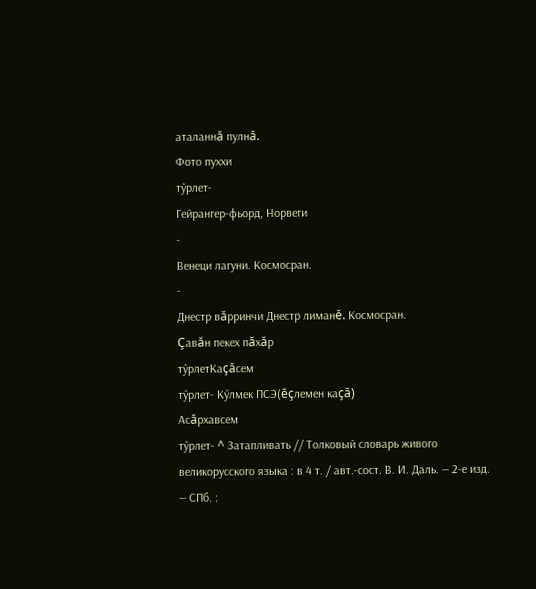аталаннă пулнă.
Фото пуххи
тӳрлет-
Гейрангер-фьорд, Норвеги
-
Венеци лагуни. Космосран.
-
Днестр вăрринчи Днестр лиманĕ. Космосран.
Çавăн пекех пăхăр
тӳрлетКаçăсем
тӳрлет- Кӳлмек ПСЭ(ĕçлемен каçă)
Асăрхавсем
тӳрлет- ^ Затапливать // Толковый словарь живого великорусского языка : в 4 т. / авт.-сост. В. И. Даль. — 2-е изд. — СПб. :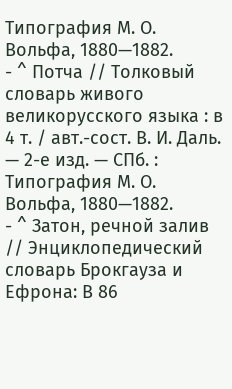Типография М. О. Вольфа, 1880—1882.
- ^ Потча // Толковый словарь живого великорусского языка : в 4 т. / авт.-сост. В. И. Даль. — 2-е изд. — СПб. : Типография М. О. Вольфа, 1880—1882.
- ^ Затон, речной залив // Энциклопедический словарь Брокгауза и Ефрона: В 86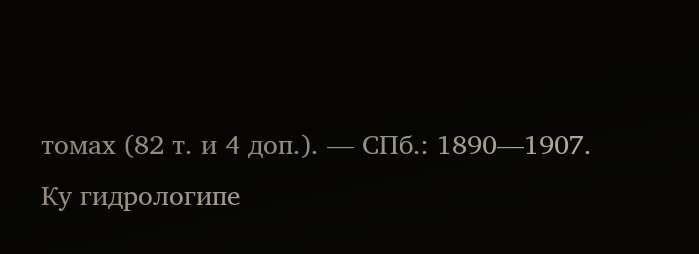томах (82 т. и 4 доп.). — СПб.: 1890—1907.
Ку гидрологипе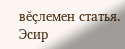вĕçлемен статья. Эсир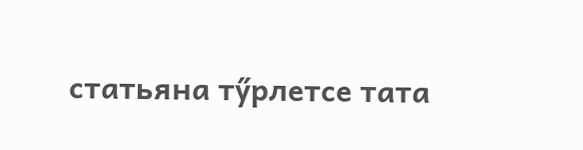статьяна тӳрлетсе тата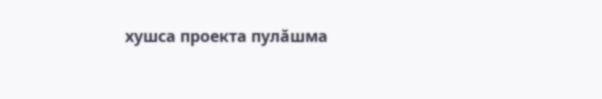хушса проекта пулăшма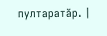пултаратăр. |